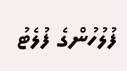ފުލުހުންގެ ފުލެޓު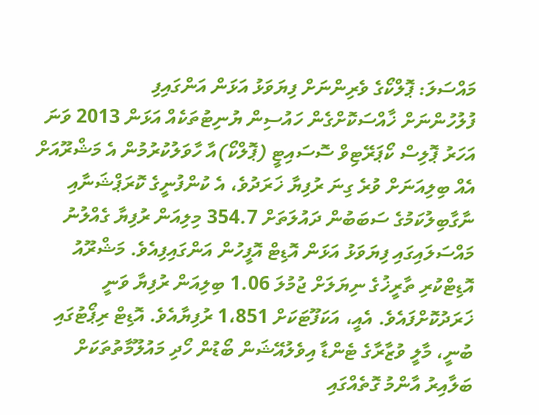މައްސަލަ: ޕޮލްކޯގެ ވެރިންނަށް ފިޔަވަޅު އަޅަން އަންގައިފި
ފުލުހުންނަށް ޚާއްސަކޮށްގެން ހައުސިން ޔުނިޓުތަކެއް އަޅަން 2013 ވަނަ އަހަރު ޕޮލިސް ކޯޕަރޭޓިވް ސޮސައިޓީ (ޕޮލްކޯ)އާ ހާވަލުކުރުމުން އެ މަޝްރޫއަށް އެއް ބިލިއަނަށް ވުރެ ގިނަ ރުފިޔާ ޚަރަދުވެ، އެ ކުންފުނީގެ ކޮރަޕްޝަނާއި ނާގާބިލުކަމުގެ ސަބަބުން ދައުލަތަށް 354.7 މިލިއަން ރުފިޔާ ގެއްލުނު މައްސަލައިގައި ފިޔަވަޅު އަޅަން އޮޑިޓް އޮފީހުން އަންގައިފިއެވެ. މަޝްރޫއު އޮޑިޓްކުރި ތާރީޚުގެ ނިޔަލަށް ޖުމުލަ 1.06 ބިލިއަން ރުފިޔާ ވަނީ ޚަރަދުކޮށްފައެވެ. އެއީ، އަކަފޫޓަކަށް 1،851 ރުފިޔާއެވެ. އޮޑިޓް ރިޕޯޓުގައި ބުނީ، މާލީ ވުޒާރާގެ ޓެންޑާ އިވެލުއޭޝަން ބޯޑުން ހޯދި މައުލޫމާތުތަކަށް ބަލާއިރު އާންމު ގޮތެއްގައި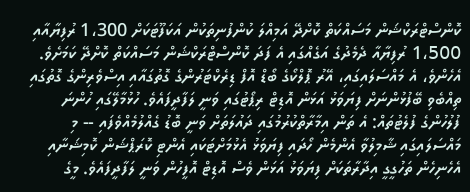ކޮންސްޓްރަކްޝަން މަސައްކަތް ކޮށްދޭ އަމިއްލަ ކުންފުނިތަކުން އަކަފޫޓަކަށް 1،300 ރުފިޔާއާއި 1،500 ރުފިޔާއާ ދެމެދުގެ އަގެއްގައި އެ ފަދަ ކޮންސްޓްރަކްޝަން މަސައްކަތް ކޮށްދޭ ކަމަށެވެ. އެހެންވެ، އެ މައްސަލައިގައި، އޭރު ޕޮލްކޯގެ ބޯޑް އޮފް ޑިރެކްޓަރުންގެ ގޮތުގައާއި އިސްވެރިންގެ ގޮތުގައި ތިއްބެވި ބޭފުޅުންނަށް ފިޔަވަޅު އަޅަން އޮޑިޓް ރިޕޯޓުގައި ވަނީ ލަފާދީފައެވެ. ހުޅުމާލޭގައި ހުންނަ ފުލުހުންގެ ފުލެޓުތައް: އެ ތަން އިމާރާތްކުރުމުގައި ދައުލަތަށް ވަނީ ބޮޑު ގެއްލުމެއްވެފައި -- މި މައްސަލައިގައި ޝާމިލުވާ އެންމެން ހޯދައި ފިޔަވަޅު އެޅުމަށްޓަކައި އެންޓި ކޮރަޕްޝަން ކޮމިޝަނާއި އެހެނިހެން ތަހުގީގީ އިދާރާތަކަށް ފިޔަވަޅު އަޅަން ވެސް އޮޑިޓް އޮފީހުން ވަނީ ލަފާދީފައެވެ. މީގެ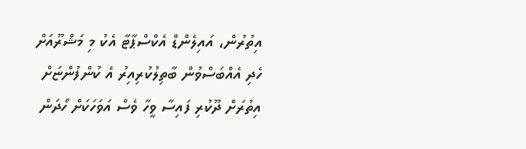އިތުރުން، އައިލެންޑް އެކްސްޕާޓާ އެކު މި މަޝްރޫއަށް ހެދި އެއްބަސްވުން ބާތިލުކުރިއިރު އެ ކުންފުންޏަށް އިތުރަށް ދޫކުރި ފައިސާ ވީހާ ވެސް އަވަހަކަށް ހޯދަން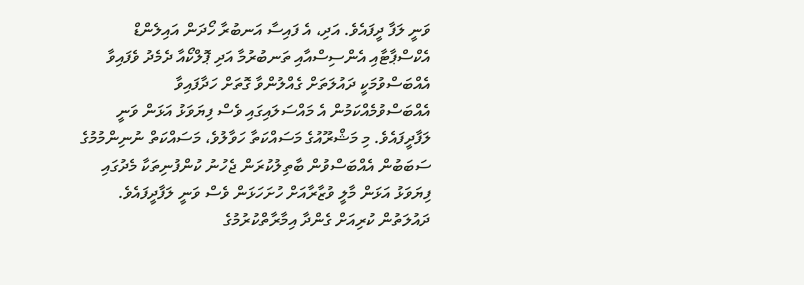ވަނީ ލަފާ ދީފައެވެ. އަދި، އެ ފައިސާ އަނބުރާ ހޯދަން އައިލެންޑް އެކްސްޕާޓާއި އެންސިސްއާއި ތަނބުރުމާ އަދި ޕޮލްކޯއާ ދެމެދު ވެފައިވާ އެއްބަސްވުމަކީ ދައުލަތަށް ގެއްލުންވާ ގޮތަށް ހަދާފައިވާ އެއްބަސްވުމެއްކަމުން އެ މައްސަލައިގައި ވެސް ފިޔަވަޅު އަޅަން ވަނީ ލަފާދީފައެވެ. މި މަޝްރޫއުގެ މަސައްކަތާ ހަވާލުވެ، މަސައްކަތް ނުނިންމުމުގެ ސަބަބުން އެއްބަސްވުން ބާތިލުކުރަން ޖެހުނު ކުންފުނިތަކާ މެދުގައި ފިޔަވަޅު އަޅަން މާލީ ވުޒާރާއަށް ހުށަހަޅަން ވެސް ވަނީ ލަފާދީފައެވެ. ދައުލަތުން ކުރިއަށް ގެންދާ އިމާރާތްކުރުމުގެ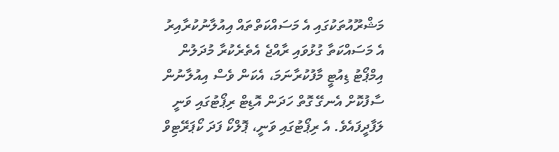މަޝްރޫއުތަކުގައި އެ މަސައްކަތްތައް އިއުލާނުކުރާއިރު އެ މަސައްކަތާ ގުޅުވައި ރާއްޖެ އެތެރެކުރާ މުދަލުން އިމްޕޯޓު ޑިއުޓީ މާފުކުރާނަމަ، އެކަން ވެސް އިއުލާނުން ސާފުކޮށް އެނގޭ ގޮތް ހަދަން އޮޑިޓް ރިޕޯޓުގައި ވަނީ ލަފާދީފައެވެ. އެ ރިޕޯޓުގައި ވަނީ، ޕޮލްކޯ ފަދަ ކޯޕަރޭޓިވް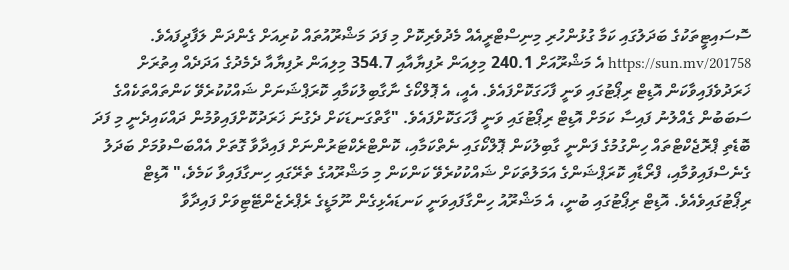ސޮސައިޓީތަކުގެ ބަދަލުގައި ކަމާ ގުޅުންހުރި މިނިސްޓްރީއެއް މެދުވެރިކޮށް މި ފަދަ މަޝްރޫއުތައް ކުރިއަށް ގެންދަން ލަފާދީފައެވެ. https://sun.mv/201758 އެ މަޝްރޫއަށް 240.1 މިލިއަން ރުފިޔާއާއި 354.7 މިލިއަން ރުފިޔާއާ ދެމެދުގެ އަދަދެއް އިތުރަށް ޚަރަދުވެފައިވާކަން އޮޑިޓް ރިޕޯޓުގައި ވަނީ ފާހަގަކޮށްފައެވެ. އެއީ، އެ ޕޮލްކޯގެ ނާގާބިލުކަމާއި ކޮރަޕްޝަނަށް ޝައްކުކުރެވޭ ކަންތައްތަކެއްގެ ސަބަބުން ގެއްލުނު ފައިސާ ކަމަށް އޮޑިޓް ރިޕޯޓުގައި ވަނީ ފާހަގަކޮށްފައެވެ. "ގާތްގަނޑަކަށް ދެގުނަ ޚަރަދުކޮށްފައިވުމުން ދައްކައިދެނީ މި ފަދަ ބޮޑެތި ޕްރޮޖެކްޓްތައް ހިންގުމުގެ ފަންނީ ގާބިލުކަން ޕޮލްކޯގައި ނެތްކަމާއި، ކޮންޓްރެކްޓަރުންނަށް ފައިދާވާ ގޮތަށް އެއްބަސްވުމަށް ބަދަލު ގެނެސްފައިވުމާއި، ފްރޯޑާއި ކޮރަޕްޝަންގެ އަމަލުތަކަށް ޝައްކުކުރެވޭ ކަންކަން މި މަޝްރޫއުގެ ތެރޭގައި ހިނގާފައިވާ ކަމެވެ،" އޮޑިޓް ރިޕޯޓުގައިވެއެވެ. އޮޑިޓް ރިޕޯޓުގައި ބުނީ، އެ މަޝްރޫއު ހިންގާފައިވަނީ ކަނޑައެޅިގެން ނޫމަޑީގެ ރެޕްރެޒެންޓޭޓިވަށް ފައިދާވާ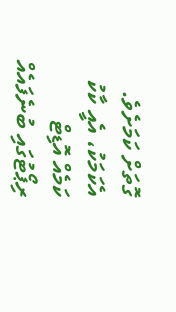ގޮތަށް ކަމަށެވެ. އެކަމަކު، އެއީ ކާކު ކަމެއް އޮޑިޓް ރިޕޯޓުގައި ބުނެފައެއް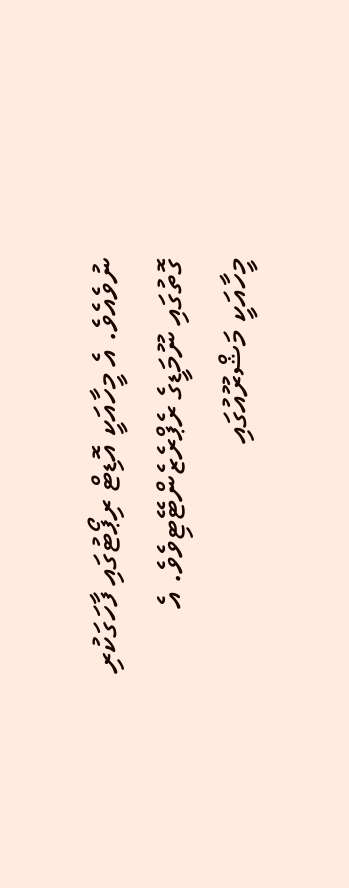ނުވެއެވެ. އެ މީހާއަކީ އޮޑިޓް ރިޕޯޓުގައި ފާހަގަކުރި ގޮތުގައި ނޫމަޑީގެ ރެޕްރެޒެންޓޭޓިވެވެ. އެ މީހާއަކީ މަޝްރޫއުގައި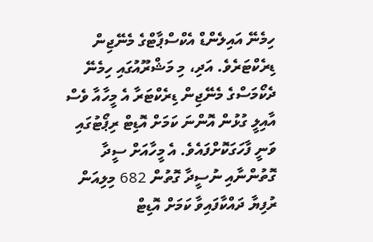ހިމެނޭ އައިލެންޑް އެކްސްޕާޓްގެ މެނޭޖިން ޑިރެކްޓަރެވެ. އަދި، މި މަޝްރޫއުގައި ހިމެނޭ ދެކޯމަސްގެ މެނޭޖިން ޑިރެކްޓަރާ އެ މީހާއާ ވެސް އާއިލީ ގުޅުން އޮންނަ ކަމަށް އޮޑިޓް ރިޕޯޓުގައި ވަނީ ފާހަގަކޮށްފައެވެ. އެ މީހާއަށް ސީދާ ގޮތުންނާއި ނުސީދާ ގޮތުން 682 މިލިއަން ރުފިޔާ ދައްކާފައިވާ ކަމަށް އޮޑިޓް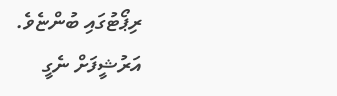ރިޕޯޓުގައި ބުންޏެވެ.
އަރުޝީފަށް ނެގީ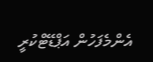އެންމެފަހުން އަޕްޑޭޓްކުރީ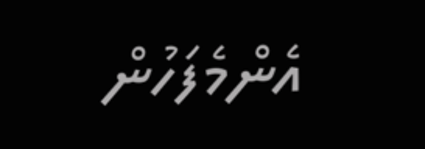އެންމެފަހުން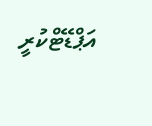އަޕްޑޭޓްކުރީ